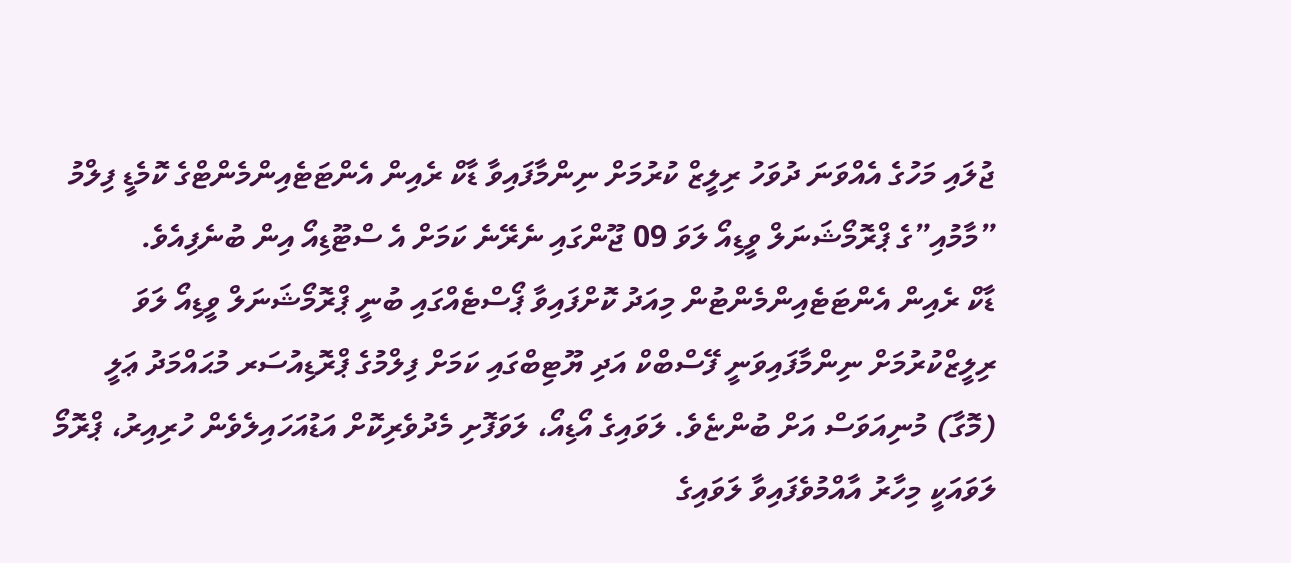ޖުލައި މަހުގެ އެއްވަނަ ދުވަހު ރިލީޒް ކުރުމަށް ނިންމާފައިވާ ޑާކް ރެއިން އެންޓަޓެއިންމެންޓްގެ ކޮމެޑީ ފިލްމު ”މާމުއި”ގެ ޕްރޮމޯޝަނަލް ވީޑިއޯ ލަވަ 09 ޖޫންގައި ނެރޭނެ ކަމަށް އެ ސްޓޫޑިއޯ އިން ބުނެފިއެވެ.
ޑާކް ރެއިން އެންޓަޓެއިންމެންޓުން މިއަދު ކޮށްފައިވާ ޕޯސްޓެއްގައި ބުނީ ޕްރޮމޯޝަނަލް ވީޑިއޯ ލަވަ ރިލީޒްކުރުމަށް ނިންމާފައިވަނީ ފޭސްބްކް އަދި ޔޫޓިބްގައި ކަމަށް ފިލްމުގެ ޕްރޮޑިއުސަރ މުޙައްމަދު ޢަލީ (މޮގާ) މުނިއަވަސް އަށް ބުންޏެވެ. ލަވައިގެ އޯޑިއޯ، ލަވަފޮށި މެދުވެރިކޮށް އަޑުއަހައިލެވެން ހުރިއިރު، ޕްރޮމޯ ލަވައަކީ މިހާރު އާއްމުވެފައިވާ ލަވައިގެ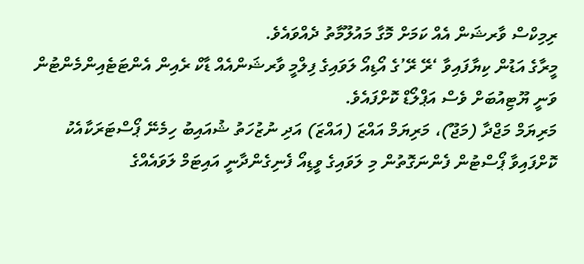ރިމިކްސް ވާރޝަން އެއް ކަމަށް މޮގާ މައުލޫމާތު ދެއްވައެވެ.
މީރާގެ އަޑުން ކިޔާފައިވާ ‘ރޭ ރޭ’ގެ އޯޑިއޯ ލަވައިގެ ފިލްމީ ވާރޝަންއެއް ޑާކް ރެއިން އެންޓަޓެއިންމެންޓުން ވަނީ ޔޫޓިއުބަށް ވެސް އަޕްލޯޑް ކޮށްފައެވެ.
މަރިޔަމް މަޖްދާ (މަޖޫ)، މަރިޔަމް އައްޒަ (އައްޒަ) އަދި ނުޒުހަތު ޝުއައިބު ހިމެނޭ ޕޯސްޓަރަކާއެކު ކޮށްފައިވާ ޕޯސްޓުން ފެންނަގޮތުން މި ލަވައިގެ ވީޑިއޯ ފެނިގެންދާނީ އައިޓަމް ލަވައެއްގެ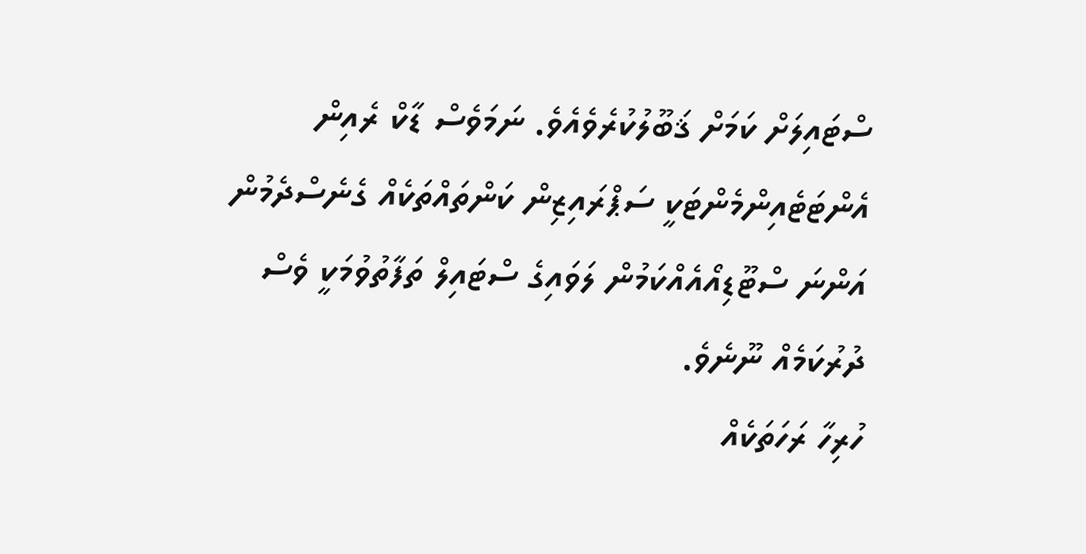ސްޓައިލަށް ކަމަށް ޤަބޫލުކުރެވެއެވެ. ނަމަވެސް ޑާކް ރެއިން އެންޓަޓެއިންމެންޓަކީ ސަޕްރައިޒިން ކަންތައްތަކެއް ގެނެސްދެމުން އަންނަ ސްޓޫޑިއޯއެއްކަމުން ލަވައިގެ ސްޓައިލް ތަފާތުވުމަކީ ވެސް ދުރުކަމެއް ނޫނެވެ.
ހުރިހާ ރަހަތަކެއް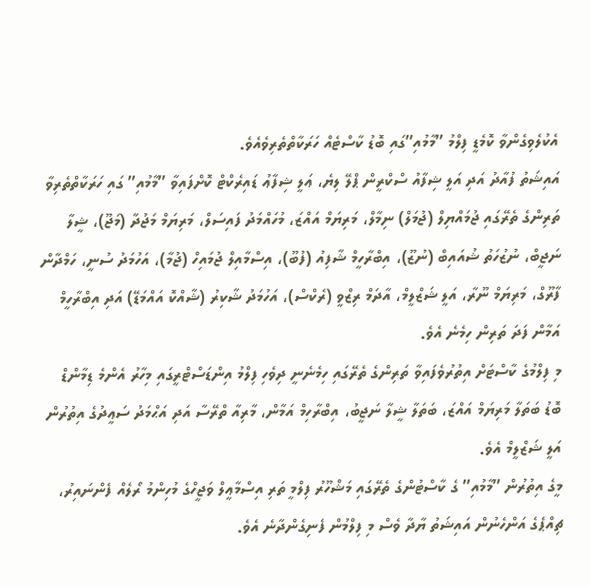އެކުލެވިގެންވާ ކޮމެޑީ ފިލްމު ”މާމުއި”ގައި ބޮޑު ކާސްޓެއް ހަރަކާތްތެރިވެއެވެ.
އައިޝަތު ފުއާދު އަދި އަލީ ޝިފާއު ސްކްރީން ޕްލޭ ލިޔެ، ޢަލީ ޝިފާޢު ޑައިރެކްޓް ކޮށްފައިވާ ”މާމުއި” ގައި ހަރަކާތްތެރިވާ ތަރިންގެ ތެރޭގައި ޖުމައްޔިލް (ޖުމަލް) ނިމާލް، މަރިޔަމް އައްޒަ، މުހައްމަދު ފައިސަލް، މަރިޔަމް މަޖުދާ (މަޖޫ)، ޝީލާ ނަޖީބް، ނުޒުހަތު ޝުއައިބް (ނުޒޫ)، އިބްރާހީމް ޝާފިއު (ފުބޫ)، އިސްމާއިލް ޖުމައިހް (ޖުމާ)، އަހުމަދު ސުނީ، ހަމްދާން ފާރޫގް، މަރިޔަމް ނޫރާ، އަލީ ޝަޒްލީމް، އާދަމް ރިޒްވީ (ރެކްސް)، އަހުމަދު ޝާކިރު (ޝާއްކޮ އައްމަޑޭ) އަދި އިބްރާހީމް އަމާން ފަދަ ތަރިން ހިމެނެ އެވެ.
މި ފިލްމުގެ ކާސްޓަށް އިތުރުވެފައިވާ ތަރިންގެ ތެރޭގައި ހިމެނެނީ ދިވެހި ފިލްމު އިންޑަސްޓްރީގައި މިހާރު އެންމެ ޑިމާންޑް ބޮޑު ބަތަލާ މަރިޔަމް އައްޒަ، ބަތަލާ ޝީލާ ނަޖީބު، އިބްރާހިމް އަމާން، މާރިއާ ތްރޭސާ އަދި އަޙްމަދު ސަޢީދުގެ އިތުރުން އަލީ ޝަޒްލީމް އެވެ.
މީގެ އިތުރުން ”މާމުއި” ގެ ކާސްޓުންގެ ތެރޭގައި މަޝްހޫރު ފިލްމީ ތަރި އިސްމާޢީލް ވަޖީހްގެ މުހިންމު ރޯލެއް ފެންނައިރު، ޗިއްޕެގެ އަންހެނުން އައިޝަތު ޔާދާ ވެސް މި ފިލްމުން ފެނިގެންދާނެ އެވެ.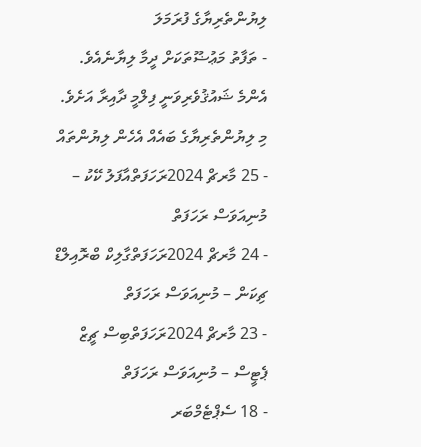ލިޔުންތެރިޔާގެ ފުރަމަލަ
- ތަފާތު މަޢުޟޫތަކަށް ދީމާ ލިޔާނެއެވެ. އެންމެ ޝައުޤުވެރިވަނީ ފިލްމީ ދާއިރާ އަށެވެ.
މި ލިޔުންތެރިޔާގެ ބައެއް އެހެން ލިޔުންތައް
- 25 މާރޗް 2024ރަހަފަތްއާފަލު ކޭކު – މުނިއަވަސް ރަހަފަތް
- 24 މާރޗް 2024ރަހަފަތްގާލިކް ބްރޮއިލްޑް ޗިކަން – މުނިއަވަސް ރަހަފަތް
- 23 މާރޗް 2024ރަހަފަތްބިސް ޗީޒް ޕެޓީސް – މުނިއަވަސް ރަހަފަތް
- 18 ސެޕްޓެމްބަރ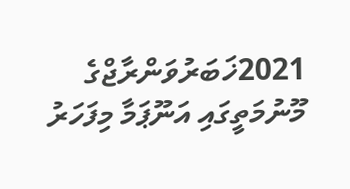2021ޚަބަރުވަންރާޖްގެ މޫނުމަތީގައި އަނޫޕަމާ މިފަހަރު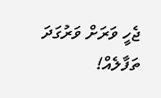ޖެހީ ވަރަށް ވަރުގަދަ ތަފާލެއް!